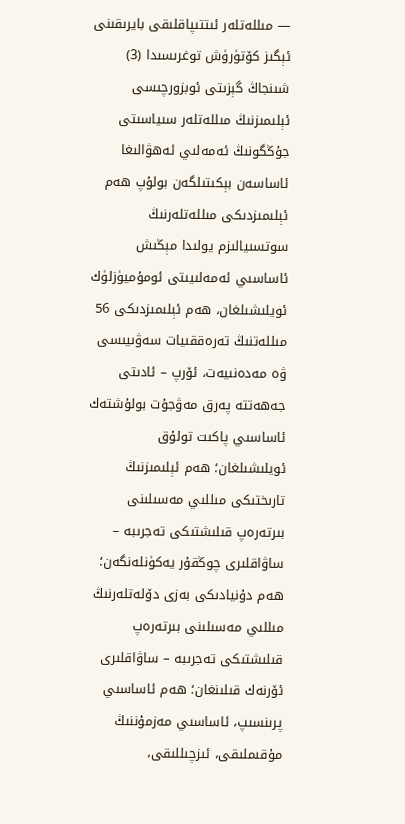— مىللەتلەر ئىتتىپاقلىقى بايرىقىنى ئېگىز كۆتۈرۈش توغرىسىدا (3)
شىنجاڭ گېزىتى ئوبزورچىسى
ئېلىمىزنىڭ مىللەتلەر سىياسىتى جۇڭگونىڭ ئەمەلىي ئەھۋالىغا ئاساسەن بېكىتىلگەن بولۇپ ھەم ئېلىمىزدىكى مىللەتلەرنىڭ سوتسىيالىزم يولىدا مېڭىش ئاساسىي ئەمەلىيىتى ئومۇميۈزلۈك ئويلىشىلغان، ھەم ئېلىمىزدىكى 56 مىللەتنىڭ تەرەققىيات سەۋىيىسى ۋە مەدەنىيەت، ئۆرپ – ئادىتى جەھەتتە پەرق مەۋجۇت بولۇشتەك ئاساسىي پاكىت تولۇق ئويلىشىلغان؛ ھەم ئېلىمىزنىڭ تارىختىكى مىللىي مەسىلىنى بىرتەرەپ قىلىشتىكى تەجرىبە – ساۋاقلىرى چوڭقۇر يەكۈنلەنگەن؛ ھەم دۇنيادىكى بەزى دۆلەتلەرنىڭ مىللىي مەسىلىنى بىرتەرەپ قىلىشتىكى تەجرىبە – ساۋاقلىرى ئۆرنەك قىلىنغان؛ ھەم ئاساسىي پرىنسىپ، ئاساسىي مەزمۇننىڭ مۇقىملىقى، ئىزچىللىقى،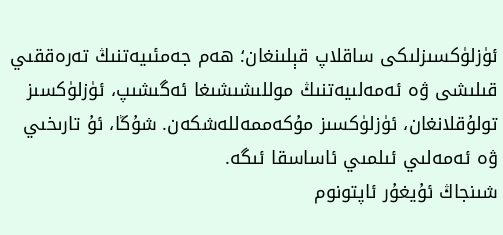ئۈزلۈكسىزلىكى ساقلاپ قېلىنغان؛ ھەم جەمئىيەتنىڭ تەرەققىي قىلىشى ۋە ئەمەلىيەتنىڭ موللىشىشىغا ئەگىشىپ، ئۈزلۈكسىز تولۇقلانغان، ئۈزلۈكسىز مۇكەممەللەشكەن. شۇڭا، ئۇ تارىخىي ۋە ئەمەلىي ئىلمىي ئاساسقا ئىگە.
شىنجاڭ ئۇيغۇر ئاپتونوم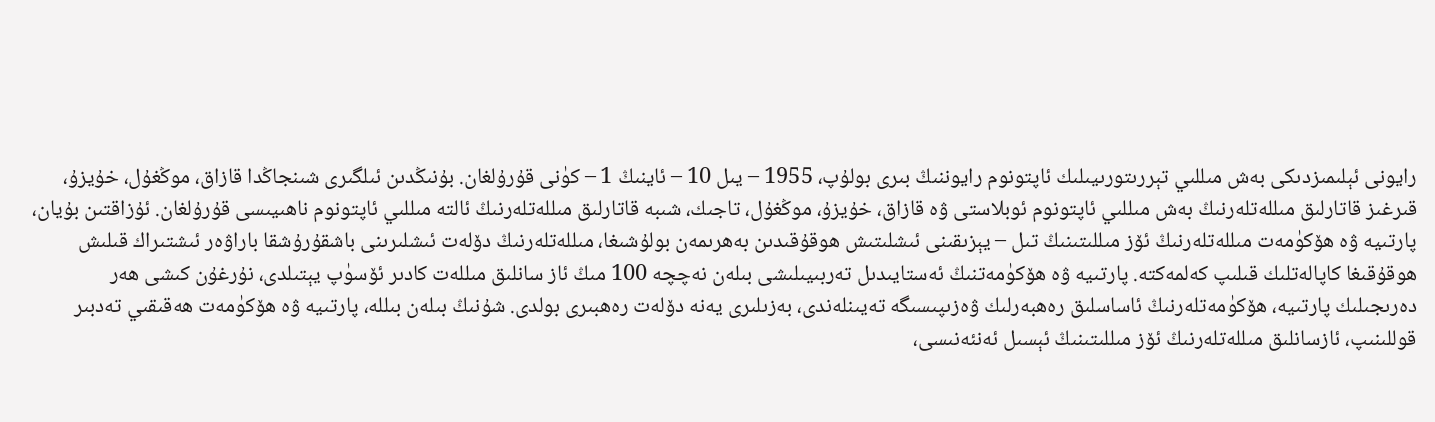رايونى ئېلىمىزدىكى بەش مىللىي تېررىتورىيىلىك ئاپتونوم رايوننىڭ بىرى بولۇپ، 1955 – يىل 10 – ئاينىڭ 1 – كۈنى قۇرۇلغان. بۇنىڭدىن ئىلگىرى شىنجاڭدا قازاق، موڭغۇل، خۇيزۇ، قىرغىز قاتارلىق مىللەتلەرنىڭ بەش مىللىي ئاپتونوم ئوبلاستى ۋە قازاق، خۇيزۇ، موڭغۇل، تاجىك، شىبە قاتارلىق مىللەتلەرنىڭ ئالتە مىللىي ئاپتونوم ناھىيىسى قۇرۇلغان. ئۇزاقتىن بۇيان، پارتىيە ۋە ھۆكۈمەت مىللەتلەرنىڭ ئۆز مىللىتىنىڭ تىل – يېزىقىنى ئىشلىتىش ھوقۇقىدىن بەھرىمەن بولۇشىغا، مىللەتلەرنىڭ دۆلەت ئىشلىرىنى باشقۇرۇشقا باراۋەر ئىشتىراك قىلىش ھوقۇقىغا كاپالەتلىك قىلىپ كەلمەكتە. پارتىيە ۋە ھۆكۈمەتنىڭ ئەستايىدىل تەربىيىلىشى بىلەن نەچچە 100 مىڭ ئاز سانلىق مىللەت كادىر ئۆسۈپ يېتىلدى، نۇرغۇن كىشى ھەر دەرىجىلىك پارتىيە، ھۆكۈمەتلەرنىڭ ئاساسلىق رەھبەرلىك ۋەزىپىسىگە تەيىنلەندى، بەزىلىرى يەنە دۆلەت رەھبىرى بولدى. شۇنىڭ بىلەن بىللە، پارتىيە ۋە ھۆكۈمەت ھەقىقىي تەدبىر قوللىنىپ، ئازسانلىق مىللەتلەرنىڭ ئۆز مىللىتىنىڭ ئېسىل ئەنئەنىسى،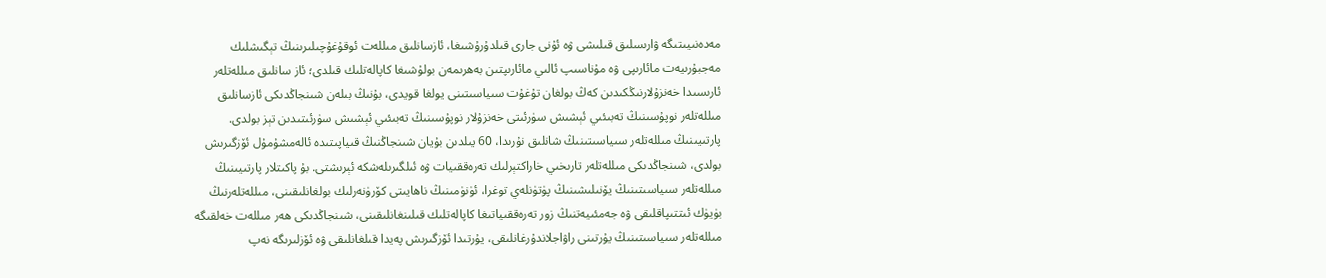مەدەنىيىتىگە ۋارىسلىق قىلىشى ۋە ئۇنى جارى قىلدۇرۇشىغا، ئازسانلىق مىللەت ئوقۇغۇچىلىرىنىڭ تېگىشلىك مەجبۇرىيەت مائارىپى ۋە مۇناسىپ ئالىي مائارىپتىن بەھرىمەن بولۇشىغا كاپالەتلىك قىلدى؛ ئاز سانلىق مىللەتلەر ئارىسىدا خەنزۇلارنىڭكىدىن كەڭ بولغان تۇغۇت سىياسىتىنى يولغا قويدى، بۇنىڭ بىلەن شىنجاڭدىكى ئازسانلىق مىللەتلەر نوپۇسىنىڭ تەبىئىي ئېشىش سۈرئىتى خەنزۇلار نوپۇسىنىڭ تەبىئىي ئېشىش سۈرئىتىدىن تېز بولدى.
پارتىيىنىڭ مىللەتلەر سىياسىتىنىڭ شانلىق نۇرىدا، 60 يىلدىن بۇيان شىنجاڭنىڭ قىياپىتىدە ئالەمشۇمۇل ئۆزگىرىش بولدى، شىنجاڭدىكى مىللەتلەر تارىخىي خاراكتېرلىك تەرەققىيات ۋە ئىلگىرىلەشكە ئېرىشتى. بۇ پاكىتلار پارتىيىنىڭ مىللەتلەر سىياسىتىنىڭ يۆنىلىشىنىڭ پۈتۈنلەي توغرا، ئۈنۈمىنىڭ ناھايىتى كۆرۈنەرلىك بولغانلىقىنى، مىللەتلەرنىڭ بۈيۈك ئىتتىپاقلىقى ۋە جەمئىيەتنىڭ زور تەرەققىياتىغا كاپالەتلىك قىلىنغانلىقىنى، شىنجاڭدىكى ھەر مىللەت خەلقىگە مىللەتلەر سىياسىتىنىڭ يۇرتىنى راۋاجلاندۇرغانلىقى، يۇرتىدا ئۆزگىرىش پەيدا قىلغانلىقى ۋە ئۆزلىرىگە نەپ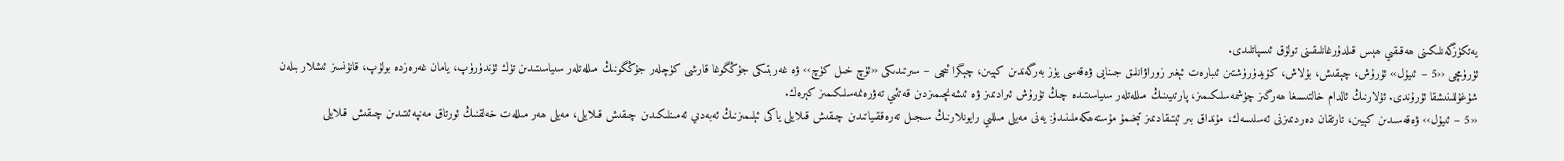يەتكۈزگەنلىكىنى ھەقىقىي ھېس قىلدۇرغانلىقىنى تولۇق ئىسپاتلىدى.
ئۈرۈمچى ‹‹5 – ئىيۇل›› ئۇرۇش، چېقىش، بۇلاش، كۆيدۈرۈشتىن ئىبارەت ئېغىر زوراۋانلىق جىنايى ۋەقەسى يۈز بەرگەندىن كېيىن، چېگرا ئىچى – سىرتىدىكى ‹‹ئۈچ خىل كۈچ›› ۋە غەربتىكى جۇڭگوغا قارشى كۈچلەر جۇڭگونىڭ مىللەتلەر سىياسىتىدىن تۈك ئۈندۈرۈپ، يامان غەرەزدە بولۇپ، قانۇنسىز ئىشلار بىلەن شۇغۇللىنىشقا ئۇرۇندى. ئۇلارنىڭ ئالدام خالتىسىغا ھەرگىز چۈشمەسلىكىمىز، پارتىيىنىڭ مىللەتلەر سىياسىتىدە چىڭ تۇرۇش ئىرادىمىز ۋە ئىشەنچىمىزدىن قەتئىي تەۋرەنمەسلىكىمىز كېرەك.
‹‹5 – ئىيۇل›› ۋەقەسىدىن كېيىن، تارتقان دەردىمىزنى ئەسلىسەك، مۇنداق بىر ئېتىقادىمىز تېخىمۇ مۇستەھكەملىنىدۇ: يەنى مەيلى مىللىي رايونلارنىڭ سىجىل تەرەققىياتىدىن چىقىش قىلايلى ياكى ئېلىمىزنىڭ ئەبەدىي ئەمىنلىكىدىن چىقىش قىلايلى، مەيلى ھەر مىللەت خەلقنىڭ ئورتاق مەنپەئىتىدىن چىقىش قىلايلى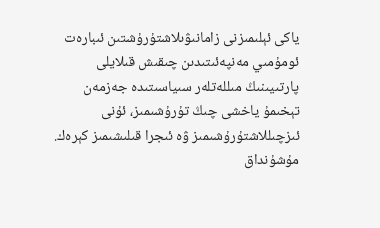ياكى ئېلىمىزنى زامانىۋىلاشتۇرۇشتىن ئىبارەت ئومۇمىي مەنپەئىتىدىن چىقىش قىلايلى پارتىيىنىڭ مىللەتلەر سىياسىتىدە جەزمەن تېخىمۇ ياخشى چىڭ تۇرۇشىمىز، ئۇنى ئىزچىللاشتۇرۇشىمىز ۋە ئىجرا قىلىشىمىز كېرەك. مۇشۇنداق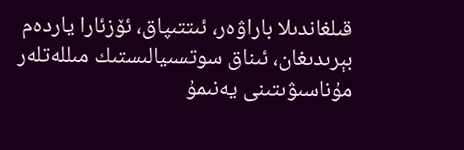قىلغاندىلا باراۋەر، ئىتتىپاق، ئۆزئارا ياردەم بېرىدىغان، ئىناق سوتسىيالىستىك مىللەتلەر مۇناسىۋىتىنى يەنىمۇ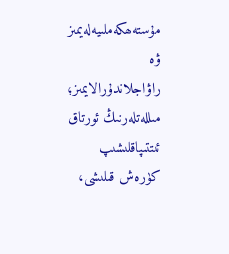مۇستەھكەملىيەلەيمىز ۋە راۋاجلاندۇرالايمىز؛ مىللەتلەرنىڭ ئورتاق ئىتتىپاقلىشىپ كۈرەش قىلىشى،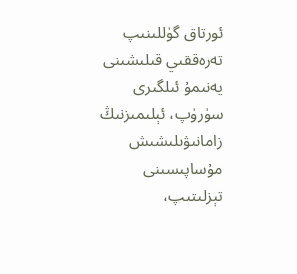ئورتاق گۈللىنىپ تەرەققىي قىلىشىنى يەنىمۇ ئىلگىرى سۈرۈپ، ئېلىمىزنىڭ زامانىۋىلىشىش مۇساپىسىنى تېزلىتىپ،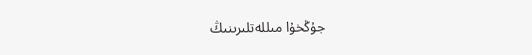جۇڭخۇا مىللەتلىرىنىڭ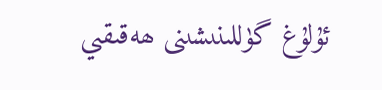ئۇلۇغ گۈللىنىشىنى ھەقىقىي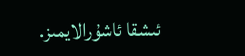ئىشقا ئاشۇرالايمىز.